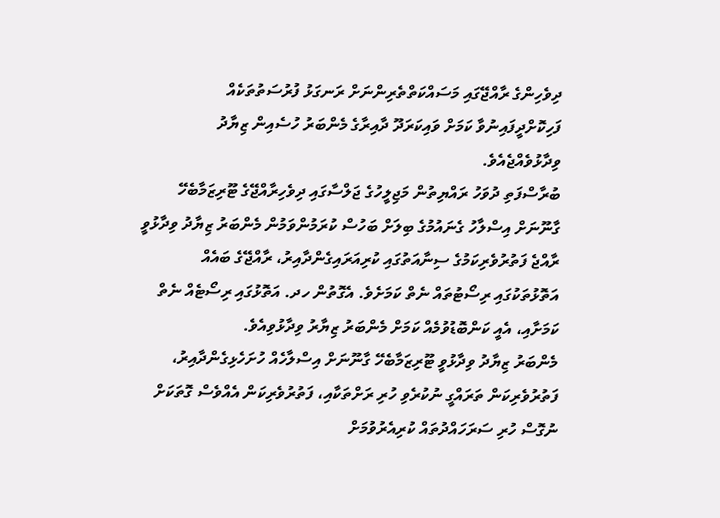ދިވެހިންގެ ރާއްޖޭގައި މަސައްކަތްތެރިންނަށް ރަނގަޅު ފުރުސަތުތަކެއް ފަހިކޮށްދީފައިނުވާ ކަމަށް ވައިކަރަދޫ ދާއިރާގެ މެންބަރު ހުސެއިން ޒިޔާދު ވިދާޅުވެއްޖެއެވެ.
ބުރާސްފަތި ދުވަހު ރައްޔިތުން މަޖިލީހުގެ ޖަލްސާގައި ދިވެހިރާއްޖޭގެ ޓޫރިޒަމާބެހޭ ގާނޫނަށް އިސްލާހު ގެނައުމުގެ ބިލަށް ބަހުސް ކުރަމުންވަމުން މެންބަރު ޒިޔާދު ވިދާޅުވީ ރާއްޖެ ފަތުރުވެރިކަމުގެ ސިނާއަތުގައި ކުރިއަރައިގެންދާއިރު، ރާއްޖޭގެ ބައެއް އަތޮޅުތަކުގައި ރިސޯޓުތައް ނެތް ކަމަށެވެ. އެގޮތުން ހދ. އަތޮޅުގައި ރިސޯޓެއް ނެތް ކަމަށާއި، އެއީ ކަންބޮޑުވުމެއް ކަމަށް މެންބަރު ޒިޔާރު ވިދާޅުވިއެވެ.
މެންބަރު ޒިޔާދު ވިދާޅުވީ ޓޫރިޒަމާބެހޭ ގާނޫނަށް އިސްލާހެއް ހުށަހެޅިގެންދާއިރު، ފަތުރުވެރިކަން ތަރައްގީ ނުކުރެވި ހުރި ރަށްތަކާއި، ފަތުރުވެރިކަން އެއްވެސް ގޮތަކަށް ނުގޮސް ހުރި ސަރަހައްދުތައް ކުރިއެރުވުމަށް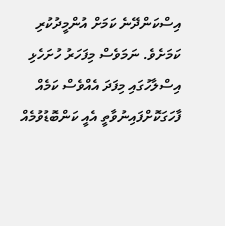އިސްކަންދޭނެ ކަމަށް އުންމީދުކުރި ކަމަށެވެ. ނަމަވެސް މިފަހަރު ހުށަހެޅި އިސްލާހުގައި މިފަދަ އެއްވެސް ކަމެއް ފާހަގަކޮށްފައިނުވާތީ އެއީ ކަންބޮޑުވުމެއް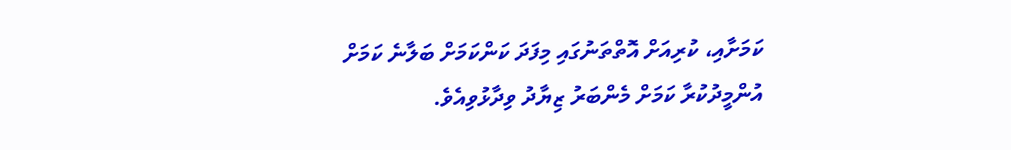ކަމަށާއި، ކުރިއަށް އޮތްތަނުގައި މިފަދަ ކަންކަމަށް ބަލާނެ ކަމަށް އުންމީދުކުރާ ކަމަށް މެންބަރު ޒިޔާދު ވިދާޅުވިއެވެ.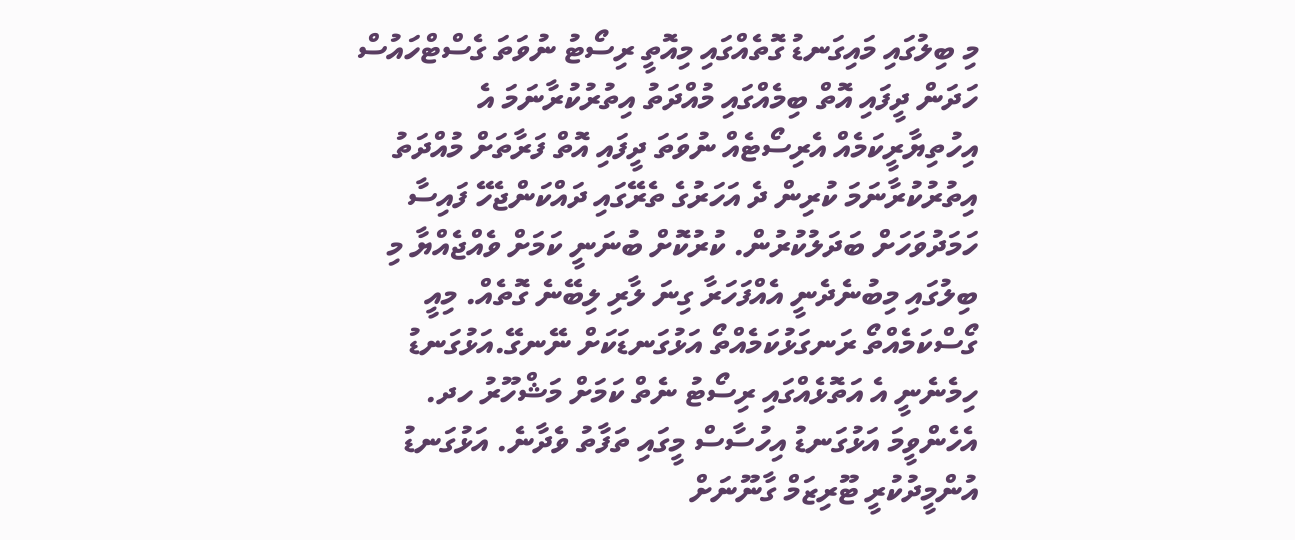މި ބިލުގައި މައިގަނޑު ގޮތެއްގައި މިއޮތީ ރިސޯޓު ނުވަތަ ގެސްޓްހައުސް ހަދަން ދީފައި އޮތް ބިމެއްގައި މުއްދަތު އިތުރުކުރާނަމަ އެ އިހުތިޔާރީކަމެއް އެރިސޯޓެއް ނުވަތަ ދީފައި އޮތް ފަރާތަށް މުއްދަތު އިތުރުކުރާނަމަ ކުރިން ދެ އަހަރުގެ ތެރޭގައި ދައްކަންޖެހޭ ފައިސާ ހަމަދުވަހަށް ބަދަލުކުރުން. ކުރުކޮށް ބުނަނީ ކަމަށް ވެއްޖެއްޔާ މި ބިލުގައި މިބުނެދެނީ އެއްފަހަރާ ގިނަ ލާރި ލިބޭނެ ގޮތެއް. މިއީ ގޯސްކަމެއްތޯ ރަނގަޅުކަމެއްތޯ އަޅުގަނޑަކަށް ނޭނގޭ.އަޅުގަނޑު ހިމެނެނީ އެ އަތޮޅެއްގައި ރިސޯޓު ނެތް ކަމަށް މަޝްހޫރު ހދ. އެހެންވީމަ އަޅުގަނޑު އިހުސާސް މީގައި ތަފާތު ވެދާނެ. އަޅުގަނޑު އުންމީދުކުރީ ޓޫރިޒަމް ގާނޫނަށް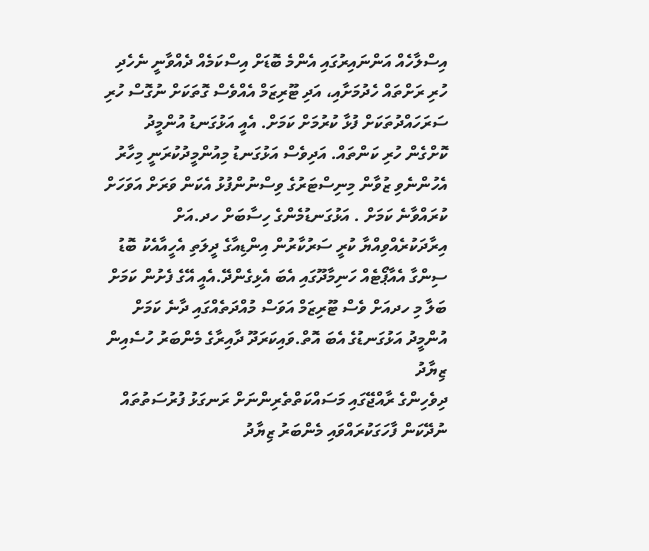އިސްލާހެއް އަންނައިރުގައި އެންމެ ބޮޑަށް އިސްކަމެއް ދެއްވާނީ ނެހެދި ހުރި ރަށްތައް ހެދުމަށާއި، އަދި ޓޫރިޒަމް އެއްވެސް ގޮތަކަށް ނުގޮސް ހުރި ސަރަހައްދުތަކަށް ފުޅާ ކުރުމަށް ކަމަށް. އެއީ އަޅުގަނޑު އުންމީދު ކޮށްގެން ހުރި ކަންތައް. އަދިވެސް އަޅުގަނޑު މިއުންމީދުކުރަނީ މިހާރު އެހުންނެވި ޒުވާން މިނިސްޓަރުގެ ވިސްނުންފުޅު އެކަން ވަރަށް އަވަހަށް ކުރައްވާނެ ކަމަށް . އަޅުގަނޑުމެންގެ ހިސާބަށް ހދ.އަށް އިރާދަކުރެއްވިއްޔާ ކުރީ ސަރުކާރުން އިންޑިއާގެ ދީލަތި އެހީއާއެކު ބޮޑު ސިންގާ އެއާޕޯޓެއް ހަނިމާދޫގައި އެބަ އެޅިގެންދޭ.އެއީ އޭގެ ފެށުން ކަމަށް ބަލާ މި ހދއަށް ވެސް ޓޫރިޒަމް އަވަސް މުއްދަތެއްގައި ދާނެ ކަމަށް އުންމީދު އަޅުގަނޑުގެ އެބަ އޮތް.ވައިކަރަދޫ ދާއިރާގެ މެންބަރު ހުސެއިން ޒިޔާދު
ދިވެހިންގެ ރާއްޖޭގައި މަސައްކަތްތެރިންނަށް ރަނގަޅު ފުރުސަތުތައް ނުދޭކަން ފާހަގަކުރައްވައި މެންބަރު ޒިޔާދު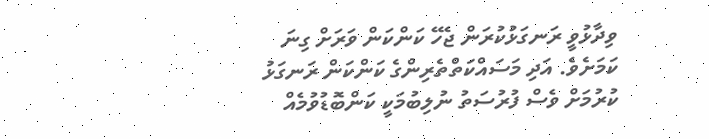ވިދާޅުވީ ރަނގަޅުކުރަން ޖެހޭ ކަންކަން ވަރަށް ގިނަ ކަމަށެވެ. އަދި މަސައްކަތްތެރިންގެ ކަންކަން ރަނގަޅު ކުރުމަށް ވެސް ފުރުސަތު ނުލިބުމަކީ ކަންބޮޑުވުމެއް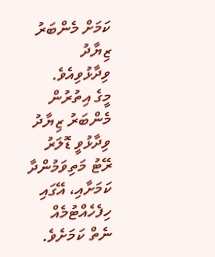ކަމަށް މެންބަރު ޒިޔާދު ވިދާޅުވިއެވެ.
މީގެ އިތުރުން މެންބަރު ޒިޔާދު ވިދާޅުވީ ޑޮލަރު ރޭޓު މަތިވަމުންދާ ކަމަށާއި، އޭގައި ހިފެހެއްޓުމެއް ނެތް ކަމަށެވެ.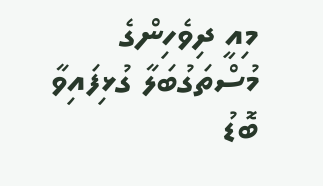މިއީ ދިވެހިންގެ މުސްތަގުބަލާ ގުޅިފައިވާ ބޮޑު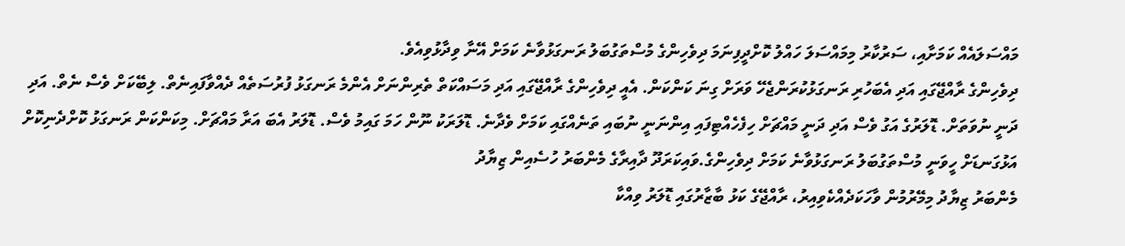މައްސަލައެއް ކަމަށާއި، ސަރުކާރު މިމައްސަލަ ހައްލު ކޮށްދީފިނަމަ ދިވެހިންގެ މުސްތަގުބަލު ރަނގަޅުވާނެ ކަމަށް އޭނާ ވިދާޅުވިއެވެ.
ދިވެހިންގެ ރާއްޖޭގައި އަދި އެބަހުރި ރަނގަޅުކުރަންޖެހޭ ވަރަށް ގިނަ ކަންކަން. އެއީ ދިވެހިންގެ ރާއްޖޭގައި އަދި މަސައްކަތް ތެރިންނަށް އެންމެ ރަނގަޅު ފުރުސަތެއް ދެއްވާފައިނެތް. ލިބޭކަށް ވެސް ނެތް. އަދި ދަނީ ނުވަތަށް. ޑޮލަރުގެ އަގު ވެސް އަދި ދަނީ މައްޗަށް ހިފެހެއްޓިފައި އިންނަނީ ނުބައި ތަނެއްގައި ކަމަށް ވެދާނެ. ޑޮލަރަކު ނޫން ހަމަ ގައިމު ވެސް. ޑޮލަރު އެބަ އަރާ މައްޗަށް. މިކަންކަން ރަނގަޅު ކޮށްދެނިކޮށް އަޅުގަނޑަށް ހީވަނީ މުސްތަގުބަލު ރަނގަޅުވާނެ ކަމަށް ދިވެހިންގެ.ވައިކަރަދޫ ދާއިރާގެ މެންބަރު ހުސެއިން ޒިޔާދު
މެންބަރު ޒިޔާދު މިމޭރުމުން ވާހަކަދެއްކެވިއިރު، ރާއްޖޭގެ ކަޅު ބާޒާރުގައި ޑޮލަރު ވިއްކާ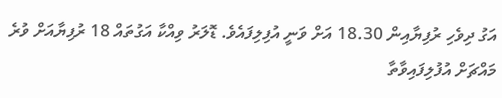އަގު ދިވެހި ރުފިޔާއިން 18.30 އަށް ވަނީ އުފިލިފައެވެ. ޑޮލަރު ވިއްކާ އަގުތައް 18 ރުފިޔާއަށް ވުރެ މައްޗަށް އުފުލިފައިވާތާ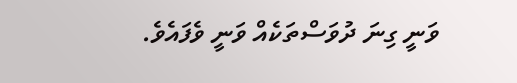ވަނީ ގިނަ ދުވަސްތަކެއް ވަނީ ވެފައެވެ.